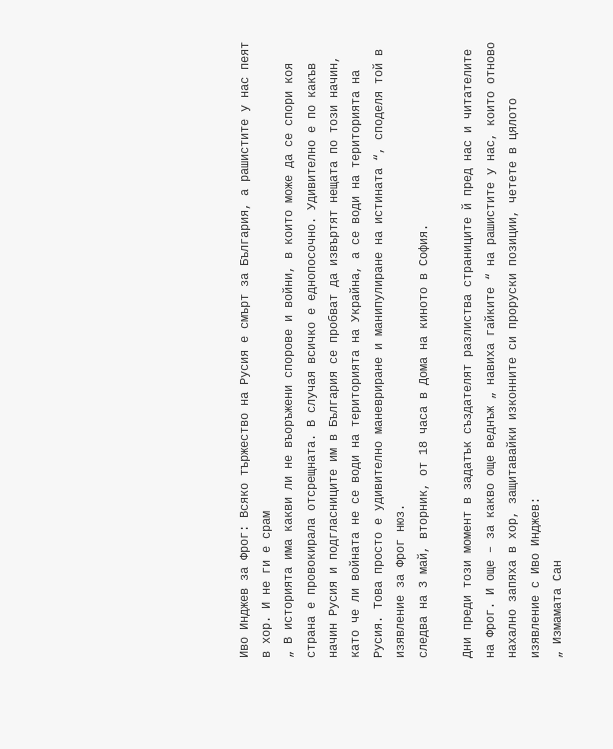Иво Инджев за Фрог: Всяко тържество на Русия е смърт за България, а рашистите у нас пеят в хор. И не ги е срам
„ В историята има какви ли не въоръжени спорове и войни, в които може да се спори коя страна е провокирала отсрещната. В случая всичко е еднопосочно. Удивително е по какъв начин Русия и подгласниците им в България се пробват да извъртят нещата по този начин, като че ли войната не се води на територията на Украйна, а се води на територията на Русия. Това просто е удивително маневриране и манипулиране на истината “, споделя той в изявление за Фрог нюз.
следва на 3 май, вторник, от 18 часа в Дома на киното в София.

Дни преди този момент в задатък създателят разлиства страниците й пред нас и читателите на Фрог. И още – за какво още веднъж „ навиха гайките “ на рашистите у нас, които отново нахално запяха в хор, защитавайки изконните си проруски позиции, четете в цялото изявление с Иво Инджев:
„ Измамата Сан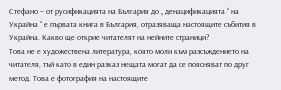Стефано – от русификацията на България до „ денацификацията “ на Украйна “ е първата книга в България, отразяваща настоящите събития в Украйна. Какво ще открие читателят на нейните страници?
Това не е художествена литература, която моли към разсъждението на читателя, тъй като в един разказ нещата могат да се поясняват по друг метод. Това е фотография на настоящите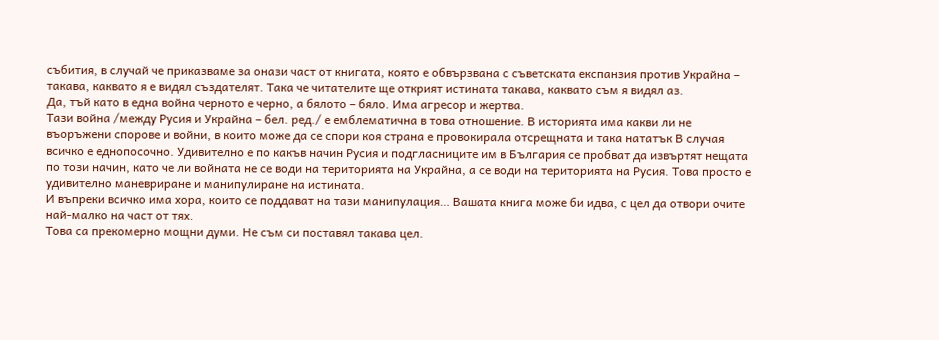събития, в случай че приказваме за онази част от книгата, която е обвързвана с съветската експанзия против Украйна – такава, каквато я е видял създателят. Така че читателите ще открият истината такава, каквато съм я видял аз.
Да, тъй като в една война черното е черно, а бялото – бяло. Има агресор и жертва.
Тази война /между Русия и Украйна – бел. ред./ е емблематична в това отношение. В историята има какви ли не въоръжени спорове и войни, в които може да се спори коя страна е провокирала отсрещната и така нататък В случая всичко е еднопосочно. Удивително е по какъв начин Русия и подгласниците им в България се пробват да извъртят нещата по този начин, като че ли войната не се води на територията на Украйна, а се води на територията на Русия. Това просто е удивително маневриране и манипулиране на истината.
И въпреки всичко има хора, които се поддават на тази манипулация… Вашата книга може би идва, с цел да отвори очите най-малко на част от тях.
Това са прекомерно мощни думи. Не съм си поставял такава цел.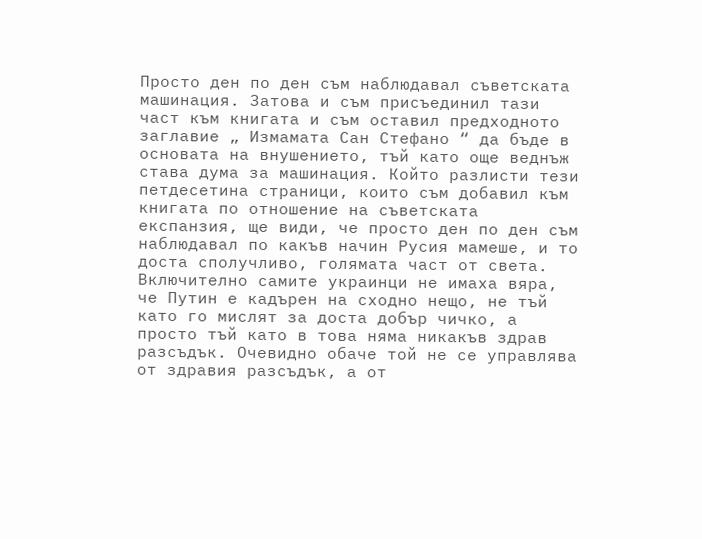Просто ден по ден съм наблюдавал съветската машинация. Затова и съм присъединил тази част към книгата и съм оставил предходното заглавие „ Измамата Сан Стефано “ да бъде в основата на внушението, тъй като още веднъж става дума за машинация. Който разлисти тези петдесетина страници, които съм добавил към книгата по отношение на съветската експанзия, ще види, че просто ден по ден съм наблюдавал по какъв начин Русия мамеше, и то доста сполучливо, голямата част от света. Включително самите украинци не имаха вяра, че Путин е кадърен на сходно нещо, не тъй като го мислят за доста добър чичко, а просто тъй като в това няма никакъв здрав разсъдък. Очевидно обаче той не се управлява от здравия разсъдък, а от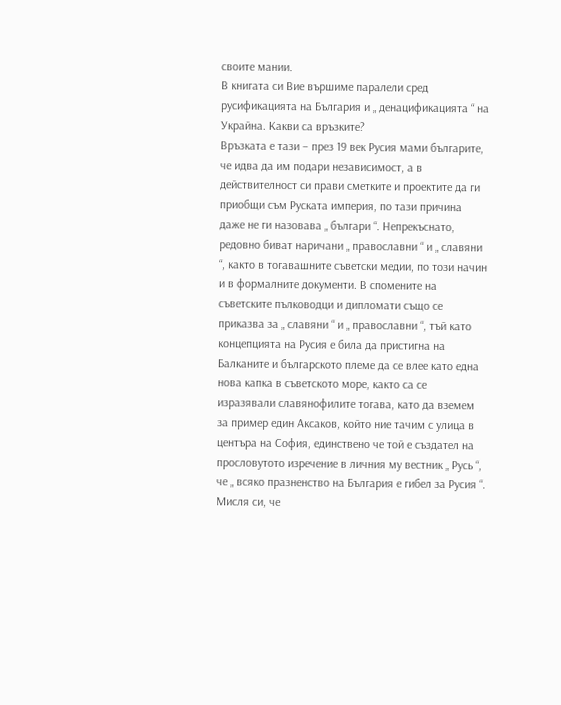своите мании.
В книгата си Вие вършиме паралели сред русификацията на България и „ денацификацията “ на Украйна. Какви са връзките?
Връзката е тази – през 19 век Русия мами българите, че идва да им подари независимост, а в действителност си прави сметките и проектите да ги приобщи съм Руската империя, по тази причина даже не ги назовава „ българи “. Непрекъснато, редовно биват наричани „ православни “ и „ славяни “, както в тогавашните съветски медии, по този начин и в формалните документи. В спомените на съветските пълководци и дипломати също се приказва за „ славяни “ и „ православни “, тъй като концепцията на Русия е била да пристигна на Балканите и българското племе да се влее като една нова капка в съветското море, както са се изразявали славянофилите тогава, като да вземем за пример един Аксаков, който ние тачим с улица в центъра на София, единствено че той е създател на прословутото изречение в личния му вестник „ Русь “, че „ всяко празненство на България е гибел за Русия “. Мисля си, че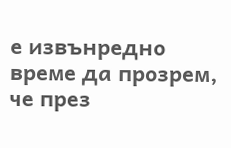е извънредно време да прозрем, че през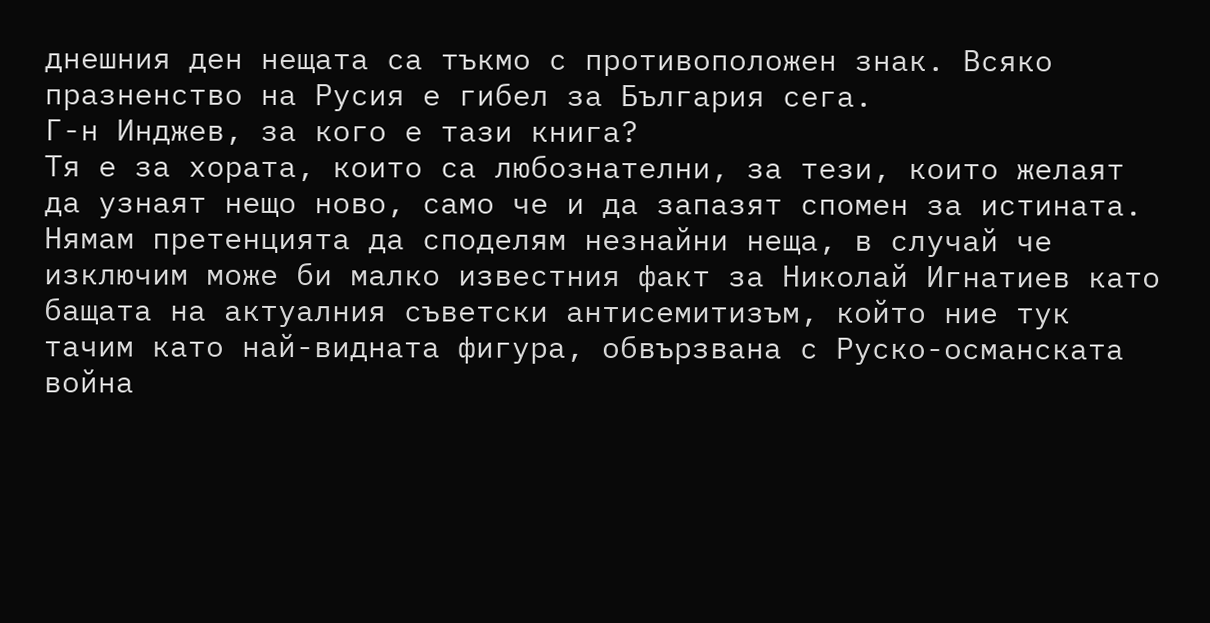днешния ден нещата са тъкмо с противоположен знак. Всяко празненство на Русия е гибел за България сега.
Г-н Инджев, за кого е тази книга?
Тя е за хората, които са любознателни, за тези, които желаят да узнаят нещо ново, само че и да запазят спомен за истината. Нямам претенцията да споделям незнайни неща, в случай че изключим може би малко известния факт за Николай Игнатиев като бащата на актуалния съветски антисемитизъм, който ние тук тачим като най-видната фигура, обвързвана с Руско-османската война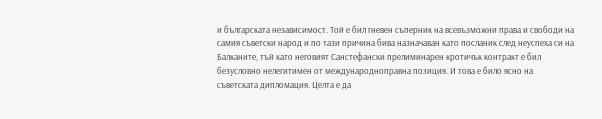и българската независимост. Той е бил гневен съперник на всевъзможни права и свободи на самия съветски народ и по тази причина бива назначаван като посланик след неуспеха си на Балканите, тъй като неговият Санстефански прелиминарен кротичък контракт е бил безусловно нелегитимен от международноправна позиция. И това е било ясно на съветската дипломация. Целта е да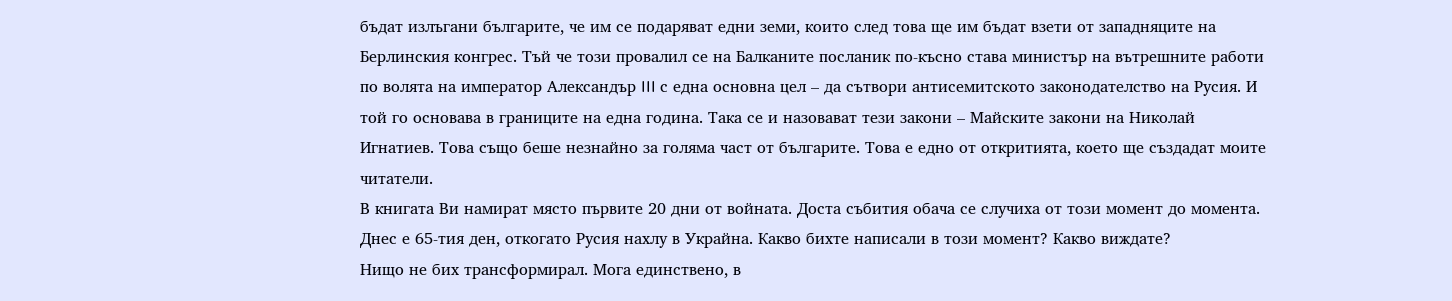бъдат излъгани българите, че им се подаряват едни земи, които след това ще им бъдат взети от западняците на Берлинския конгрес. Тъй че този провалил се на Балканите посланик по-късно става министър на вътрешните работи по волята на император Александър III с една основна цел – да сътвори антисемитското законодателство на Русия. И той го основава в границите на една година. Така се и назовават тези закони – Майските закони на Николай Игнатиев. Това също беше незнайно за голяма част от българите. Това е едно от откритията, което ще създадат моите читатели.
В книгата Ви намират място първите 20 дни от войната. Доста събития обача се случиха от този момент до момента. Днес е 65-тия ден, откогато Русия нахлу в Украйна. Какво бихте написали в този момент? Какво виждате?
Нищо не бих трансформирал. Мога единствено, в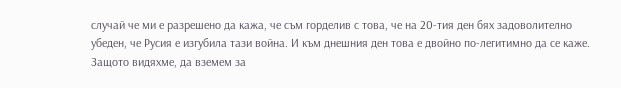случай че ми е разрешено да кажа, че съм горделив с това, че на 20-тия ден бях задоволително убеден, че Русия е изгубила тази война. И към днешния ден това е двойно по-легитимно да се каже. Защото видяхме, да вземем за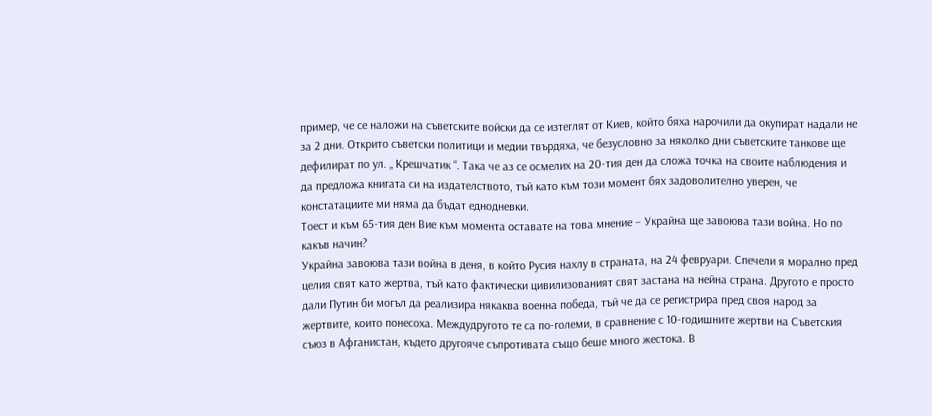пример, че се наложи на съветските войски да се изтеглят от Киев, който бяха нарочили да окупират надали не за 2 дни. Открито съветски политици и медии твърдяха, че безусловно за няколко дни съветските танкове ще дефилират по ул. „ Крешчатик “. Така че аз се осмелих на 20-тия ден да сложа точка на своите наблюдения и да предложа книгата си на издателството, тъй като към този момент бях задоволително уверен, че констатациите ми няма да бъдат еднодневки.
Тоест и към 65-тия ден Вие към момента оставате на това мнение – Украйна ще завоюва тази война. Но по какъв начин?
Украйна завоюва тази война в деня, в който Русия нахлу в страната, на 24 февруари. Спечели я морално пред целия свят като жертва, тъй като фактически цивилизованият свят застана на нейна страна. Другото е просто дали Путин би могъл да реализира някаква военна победа, тъй че да се регистрира пред своя народ за жертвите, които понесоха. Междудругото те са по-големи, в сравнение с 10-годишните жертви на Съветския съюз в Афганистан, където другояче съпротивата също беше много жестока. В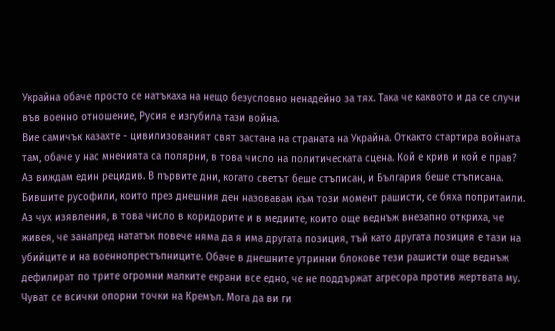Украйна обаче просто се натъкаха на нещо безусловно ненадейно за тях. Така че каквото и да се случи във военно отношение, Русия е изгубила тази война.
Вие самичък казахте - цивилизованият свят застана на страната на Украйна. Откакто стартира войната там, обаче у нас мненията са полярни, в това число на политическата сцена. Кой е крив и кой е прав?
Аз виждам един рецидив. В първите дни, когато светът беше стъписан, и България беше стъписана. Бившите русофили, които през днешния ден назовавам към този момент рашисти, се бяха попритаили. Аз чух изявления, в това число в коридорите и в медиите, които още веднъж внезапно откриха, че живея, че занапред нататък повече няма да я има другата позиция, тъй като другата позиция е тази на убийците и на военнопрестъпниците. Обаче в днешните утринни блокове тези рашисти още веднъж дефилират по трите огромни малките екрани все едно, че не поддържат агресора против жертвата му. Чуват се всички опорни точки на Кремъл. Мога да ви ги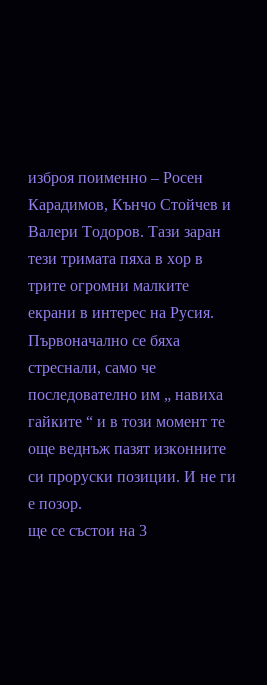изброя поименно – Росен Карадимов, Кънчо Стойчев и Валери Тодоров. Тази заран тези тримата пяха в хор в трите огромни малките екрани в интерес на Русия. Първоначално се бяха стреснали, само че последователно им „ навиха гайките “ и в този момент те още веднъж пазят изконните си проруски позиции. И не ги е позор.
ще се състои на 3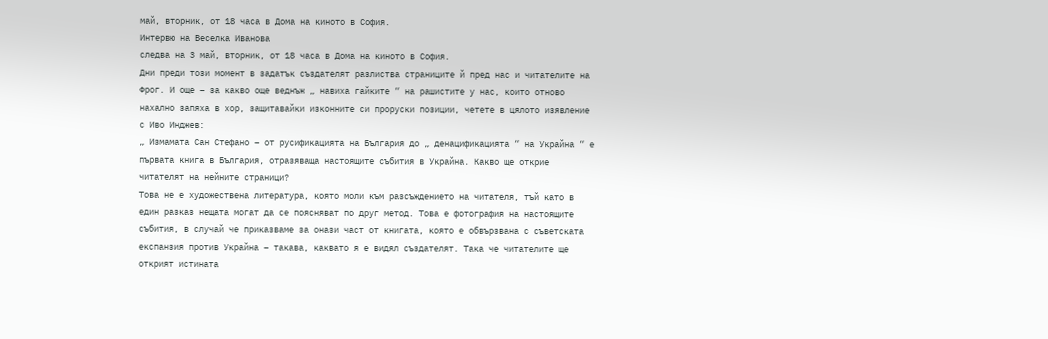май, вторник, от 18 часа в Дома на киното в София.
Интервю на Веселка Иванова
следва на 3 май, вторник, от 18 часа в Дома на киното в София.
Дни преди този момент в задатък създателят разлиства страниците й пред нас и читателите на Фрог. И още – за какво още веднъж „ навиха гайките “ на рашистите у нас, които отново нахално запяха в хор, защитавайки изконните си проруски позиции, четете в цялото изявление с Иво Инджев:
„ Измамата Сан Стефано – от русификацията на България до „ денацификацията “ на Украйна “ е първата книга в България, отразяваща настоящите събития в Украйна. Какво ще открие читателят на нейните страници?
Това не е художествена литература, която моли към разсъждението на читателя, тъй като в един разказ нещата могат да се поясняват по друг метод. Това е фотография на настоящите събития, в случай че приказваме за онази част от книгата, която е обвързвана с съветската експанзия против Украйна – такава, каквато я е видял създателят. Така че читателите ще открият истината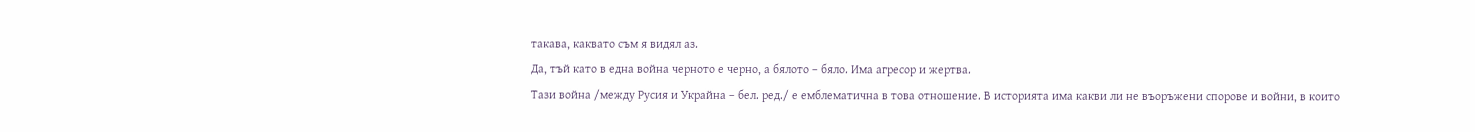такава, каквато съм я видял аз.
Да, тъй като в една война черното е черно, а бялото – бяло. Има агресор и жертва.
Тази война /между Русия и Украйна – бел. ред./ е емблематична в това отношение. В историята има какви ли не въоръжени спорове и войни, в които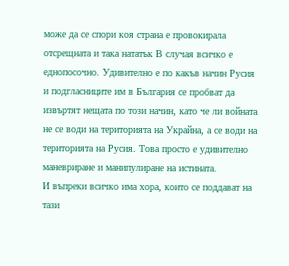може да се спори коя страна е провокирала отсрещната и така нататък В случая всичко е еднопосочно. Удивително е по какъв начин Русия и подгласниците им в България се пробват да извъртят нещата по този начин, като че ли войната не се води на територията на Украйна, а се води на територията на Русия. Това просто е удивително маневриране и манипулиране на истината.
И въпреки всичко има хора, които се поддават на тази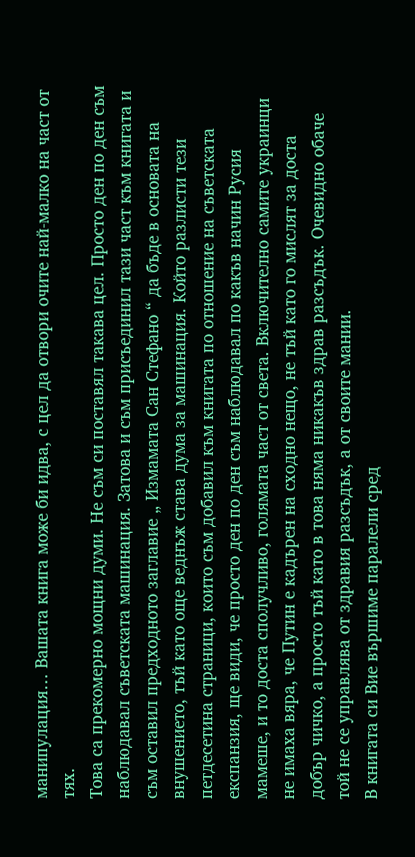манипулация… Вашата книга може би идва, с цел да отвори очите най-малко на част от тях.
Това са прекомерно мощни думи. Не съм си поставял такава цел. Просто ден по ден съм наблюдавал съветската машинация. Затова и съм присъединил тази част към книгата и съм оставил предходното заглавие „ Измамата Сан Стефано “ да бъде в основата на внушението, тъй като още веднъж става дума за машинация. Който разлисти тези петдесетина страници, които съм добавил към книгата по отношение на съветската експанзия, ще види, че просто ден по ден съм наблюдавал по какъв начин Русия мамеше, и то доста сполучливо, голямата част от света. Включително самите украинци не имаха вяра, че Путин е кадърен на сходно нещо, не тъй като го мислят за доста добър чичко, а просто тъй като в това няма никакъв здрав разсъдък. Очевидно обаче той не се управлява от здравия разсъдък, а от своите мании.
В книгата си Вие вършиме паралели сред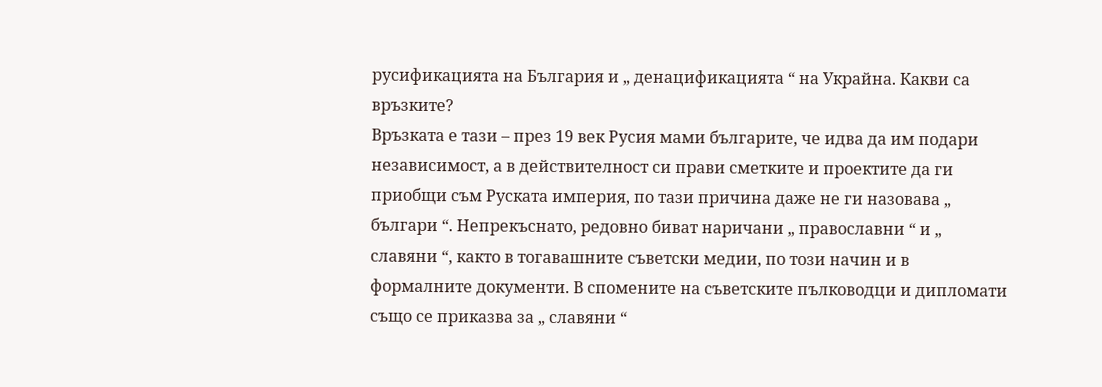русификацията на България и „ денацификацията “ на Украйна. Какви са връзките?
Връзката е тази – през 19 век Русия мами българите, че идва да им подари независимост, а в действителност си прави сметките и проектите да ги приобщи съм Руската империя, по тази причина даже не ги назовава „ българи “. Непрекъснато, редовно биват наричани „ православни “ и „ славяни “, както в тогавашните съветски медии, по този начин и в формалните документи. В спомените на съветските пълководци и дипломати също се приказва за „ славяни “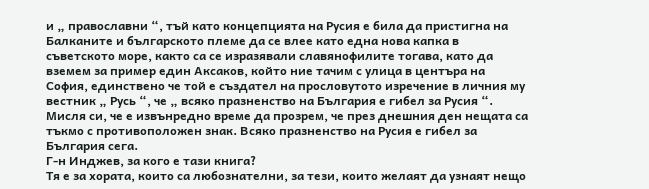и „ православни “, тъй като концепцията на Русия е била да пристигна на Балканите и българското племе да се влее като една нова капка в съветското море, както са се изразявали славянофилите тогава, като да вземем за пример един Аксаков, който ние тачим с улица в центъра на София, единствено че той е създател на прословутото изречение в личния му вестник „ Русь “, че „ всяко празненство на България е гибел за Русия “. Мисля си, че е извънредно време да прозрем, че през днешния ден нещата са тъкмо с противоположен знак. Всяко празненство на Русия е гибел за България сега.
Г-н Инджев, за кого е тази книга?
Тя е за хората, които са любознателни, за тези, които желаят да узнаят нещо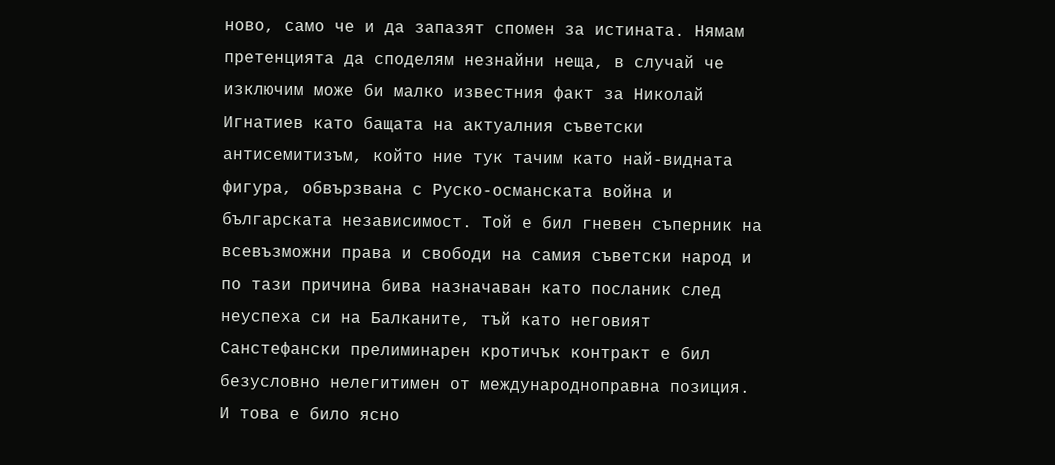ново, само че и да запазят спомен за истината. Нямам претенцията да споделям незнайни неща, в случай че изключим може би малко известния факт за Николай Игнатиев като бащата на актуалния съветски антисемитизъм, който ние тук тачим като най-видната фигура, обвързвана с Руско-османската война и българската независимост. Той е бил гневен съперник на всевъзможни права и свободи на самия съветски народ и по тази причина бива назначаван като посланик след неуспеха си на Балканите, тъй като неговият Санстефански прелиминарен кротичък контракт е бил безусловно нелегитимен от международноправна позиция. И това е било ясно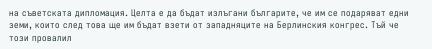на съветската дипломация. Целта е да бъдат излъгани българите, че им се подаряват едни земи, които след това ще им бъдат взети от западняците на Берлинския конгрес. Тъй че този провалил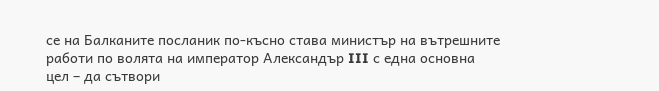се на Балканите посланик по-късно става министър на вътрешните работи по волята на император Александър III с една основна цел – да сътвори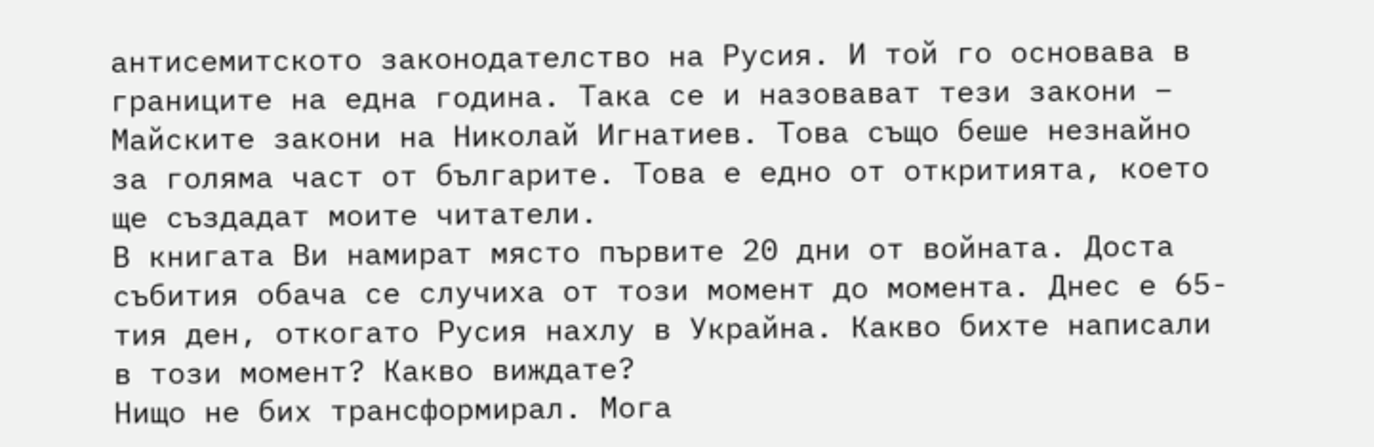антисемитското законодателство на Русия. И той го основава в границите на една година. Така се и назовават тези закони – Майските закони на Николай Игнатиев. Това също беше незнайно за голяма част от българите. Това е едно от откритията, което ще създадат моите читатели.
В книгата Ви намират място първите 20 дни от войната. Доста събития обача се случиха от този момент до момента. Днес е 65-тия ден, откогато Русия нахлу в Украйна. Какво бихте написали в този момент? Какво виждате?
Нищо не бих трансформирал. Мога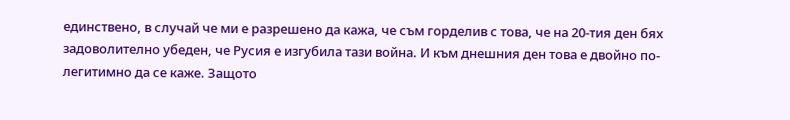единствено, в случай че ми е разрешено да кажа, че съм горделив с това, че на 20-тия ден бях задоволително убеден, че Русия е изгубила тази война. И към днешния ден това е двойно по-легитимно да се каже. Защото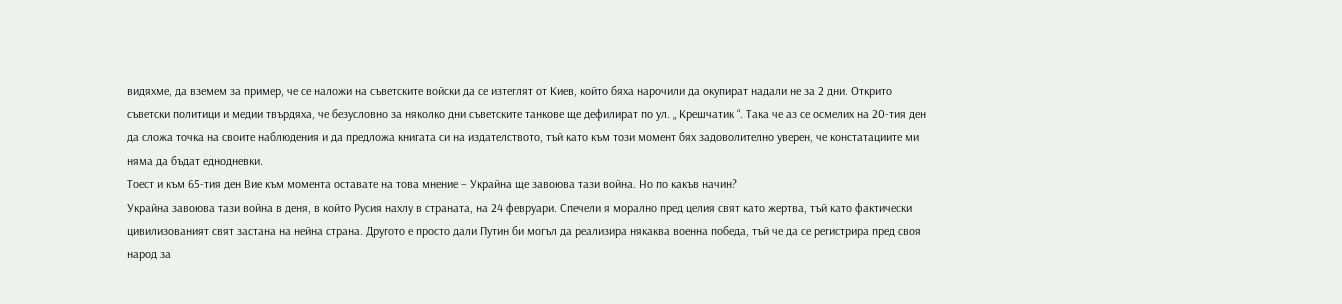видяхме, да вземем за пример, че се наложи на съветските войски да се изтеглят от Киев, който бяха нарочили да окупират надали не за 2 дни. Открито съветски политици и медии твърдяха, че безусловно за няколко дни съветските танкове ще дефилират по ул. „ Крешчатик “. Така че аз се осмелих на 20-тия ден да сложа точка на своите наблюдения и да предложа книгата си на издателството, тъй като към този момент бях задоволително уверен, че констатациите ми няма да бъдат еднодневки.
Тоест и към 65-тия ден Вие към момента оставате на това мнение – Украйна ще завоюва тази война. Но по какъв начин?
Украйна завоюва тази война в деня, в който Русия нахлу в страната, на 24 февруари. Спечели я морално пред целия свят като жертва, тъй като фактически цивилизованият свят застана на нейна страна. Другото е просто дали Путин би могъл да реализира някаква военна победа, тъй че да се регистрира пред своя народ за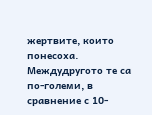жертвите, които понесоха. Междудругото те са по-големи, в сравнение с 10-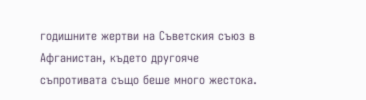годишните жертви на Съветския съюз в Афганистан, където другояче съпротивата също беше много жестока.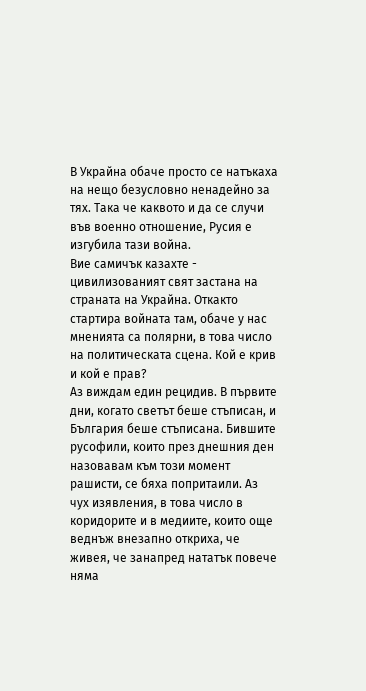В Украйна обаче просто се натъкаха на нещо безусловно ненадейно за тях. Така че каквото и да се случи във военно отношение, Русия е изгубила тази война.
Вие самичък казахте - цивилизованият свят застана на страната на Украйна. Откакто стартира войната там, обаче у нас мненията са полярни, в това число на политическата сцена. Кой е крив и кой е прав?
Аз виждам един рецидив. В първите дни, когато светът беше стъписан, и България беше стъписана. Бившите русофили, които през днешния ден назовавам към този момент рашисти, се бяха попритаили. Аз чух изявления, в това число в коридорите и в медиите, които още веднъж внезапно откриха, че живея, че занапред нататък повече няма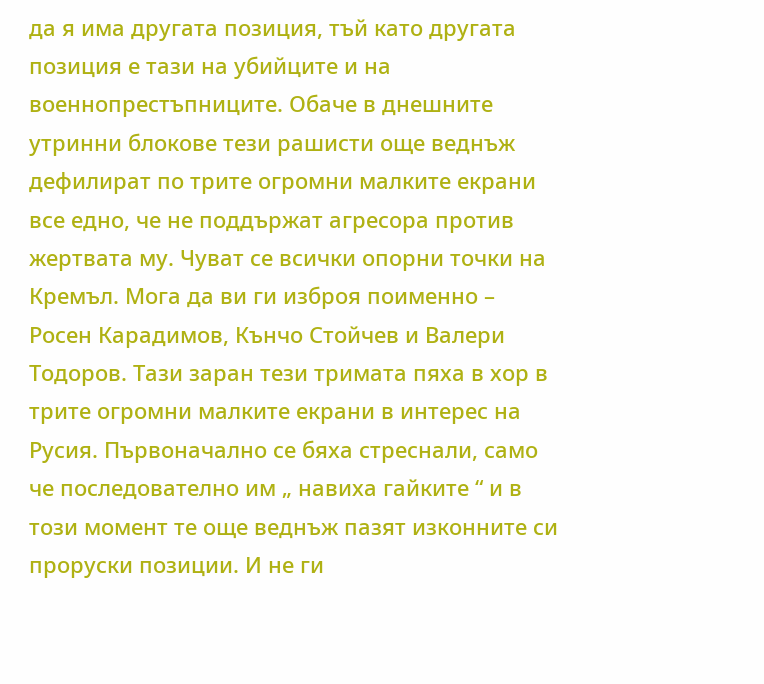да я има другата позиция, тъй като другата позиция е тази на убийците и на военнопрестъпниците. Обаче в днешните утринни блокове тези рашисти още веднъж дефилират по трите огромни малките екрани все едно, че не поддържат агресора против жертвата му. Чуват се всички опорни точки на Кремъл. Мога да ви ги изброя поименно – Росен Карадимов, Кънчо Стойчев и Валери Тодоров. Тази заран тези тримата пяха в хор в трите огромни малките екрани в интерес на Русия. Първоначално се бяха стреснали, само че последователно им „ навиха гайките “ и в този момент те още веднъж пазят изконните си проруски позиции. И не ги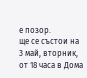е позор.
ще се състои на 3 май, вторник, от 18 часа в Дома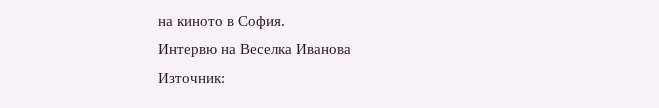на киното в София.
Интервю на Веселка Иванова
Източник: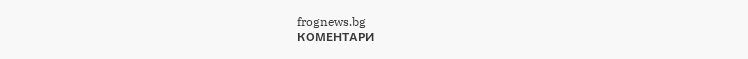frognews.bg
КОМЕНТАРИ